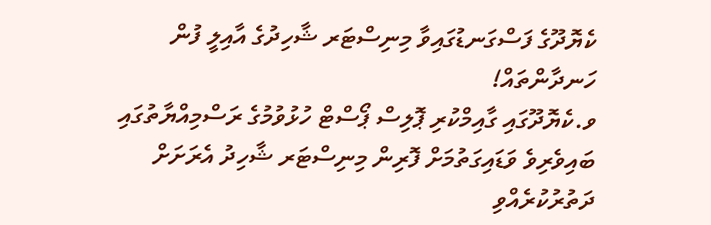ކެޔޮދޫގެ ފަސްގަނޑުގައިވާ މިނިސްޓަރ ޝާހިދުގެ އާއިލީ ފުން ހަނދާންތައް!
ވ.ކެޔޮދޫގައި ގާއިމްކުރި ޕޮލިސް ޕޯސްޓް ހުޅުވުމުގެ ރަސްމިއްޔާތުގައި ބައިވެރިވެ ވަޑައިގަތުމަށް ފޮރިން މިނިސްޓަރ ޝާހިދު އެރަށަށް ދަތުރުކުރެއްވި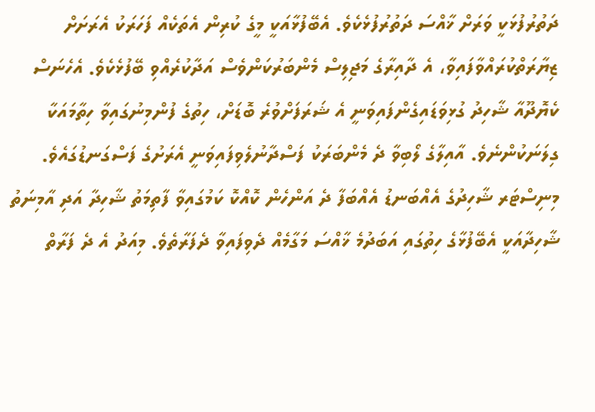ދަތުރުފުޅަކީ ވަރަށް ޚާއްސަ ދަތުރުފުޅެކެވެ. އެބޭފުޅާއަކީ މީގެ ކުރިން އެތަކެއް ފަހަރަކު އެރަށަށް ޒިޔާރަތްކުރައްވާފައިވާ، އެ ދާއިރާގެ މަޖިލިސް މެންބަރުކަންވެސް އަދާކުރެއްވި ބޭފުޅެކެވެ. އެހެނަސް ކެޔޮދޫއާ ޝާހިދު ގުޅިވަޑައިގެންފައިވަނީ އެ ޝަރަފަށްވުރެ ބޮޑަށް، ހިތުގެ ފުންމިނުގައިވާ ހިތާމައަކާ ގިލަނަކުންނެވެ. އާއިލާގެ ލޯބިވާ ދެ މެންބަރަކު ފަސްދާނުލެވިފައިވަނީ އެރަށުގެ ފަސްގަނޑުގައެވެ.
މިނިސްޓަރ ޝާހިދުގެ އެއްބަނޑު އެއްބަފާ ދެ އަންހެން ކޮއްކޮ ކަމުގައިވާ ފާތިމަތު ޝާހިދާ އަދި އާމިނަތު ޝާހިދާއަކީ އެބޭފުޅާގެ ހިތުގައި އަބަދުމެ ޚާއްސަ މަގާމެއް ދެވިފައިވާ ދެފަރާތެވެ. މިއަދު އެ ދެ ފަރާތް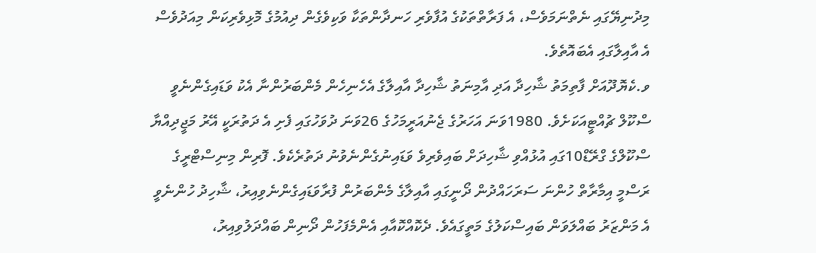މިދުނިޔޭގައި ނެތްނަމަވެސް، އެ ފަރާތްތަކުގެ އުފާވެރި ހަނދާންތަކާ ވަކިވެގެން ދިއުމުގެ މޮޅިވެރިކަން މިއަދުވެސް އެ އާއިލާގައި އެބައޮތެވެ.
ވ.ކެޔޮދޫއަށް ފާތިމަތު ޝާހިދާ އަދި އާމިނަތު ޝާހިދާ އާއިލާގެ އެހެނިހެން މެންބަރުންނާ އެކު ވަޑައިގެންނެވީ ސްކޫލް ޗުއްޓީއަކަށެވެ. 1980ވަނަ އަހަރުގެ ޖެނުއަރީމަހުގެ 26ވަނަ ދުވަހުގައި ފެށި އެ ދަތުރަކީ އޭރު މަޖީދިއްޔާ ސްކޫލްގެ ގްރޭޑް10ގައި އުޅުއްވި ޝާހިދަށް ބައިވެރިވެ ވަޑައިނުގެންނެވުނު ދަތުރެކެވެ. ފޮރިން މިނިސްޓްރީގެ ރަސްމީ އިމާރާތް ހުންނަ ސަރަހައްދުން ދޯނީގައި އާއިލާގެ މެންބަރުން ފުރާވަޑައިގެންނެވިއިރު، ޝާހިދު ހުންނެވީ އެ މަންޒަރު ބައްލަވަން ބައިސްކަލުގެ މަތީގައެވެ. ދެކޮއްކޮއާއި އެންމެފަހުން ދޯނިން ބައްދަލުވިއިރު،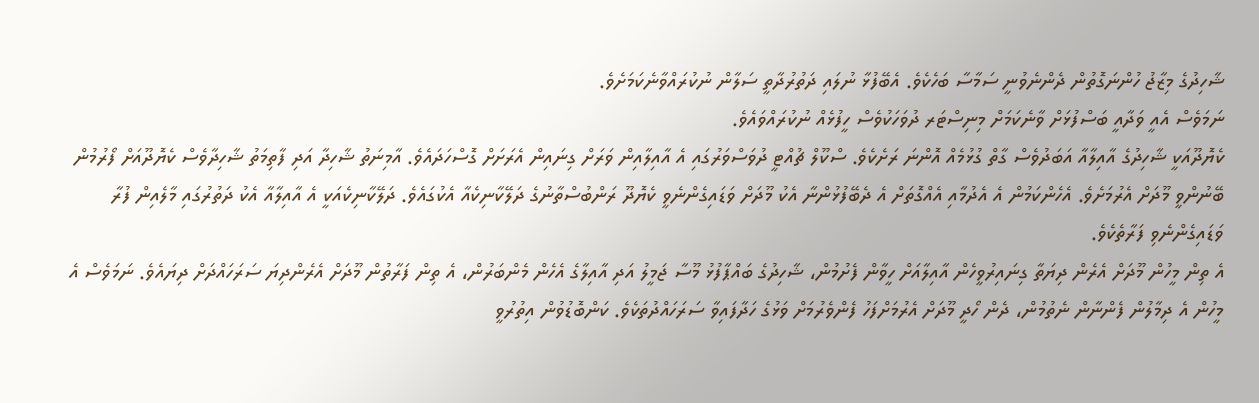ޝާހިދުގެ މިޒާޖު ހުންނަގޮތުން ދެންނެވުނީ ސަމާސާ ބަހެކެވެ. އެބޭފުޅާ ނުލައި ދަތުރުދާތީ ސަލާން ނުކުރައްވާނެކަމަށެވެ.
ނަމަވެސް އެއީ ވަދާއީ ބަސްފުޅަށް ވާނެކަމަށް މިނިސްޓަރ ދުވަހަކުވެސް ހީފުޅެއް ނުކުރައްވައެވެ.
ކެޔޮދޫއަކީ ޝާހިދުގެ އާއިލާއާ އަބަދުވެސް ގާތް ގުޅުމެއް އޮންނަ ރަށެކެވެ. ސްކޫލް ޗުއްޓީ ދުވަސްވަރުގައި އެ އާއިލާއިން ވަރަށް ގިނައިން އެރަށަށް ގޮސްހަދައެވެ. އާމިނަތު ޝާހިދާ އަދި ފާތިމަތު ޝާހިދާވެސް ކެޔޮދޫއަށް ފޯރުމުން ބޭނުންވީ މޫދަށް އެރުމަށެވެ. އެހެންކަމުން އެ އެދުމާއި އެއްގޮތަށް އެ ދެބޭފުޅުންނާ އެކު މޫދަށް ވަޑައިގެންނެވީ ކެޔޮދޫ ރަންބުސްތާނުގެ ދަލޭކާނިކެއާ އެކުގައެވެ. ދަލޭކާނިކެއަކީ އެ އާއިލާއާ އެކު ދަތުރުގައި މާލެއިން ފުރާ ވަޑައިގެންނެވި ފަރާތެކެވެ.
އެ ތިން މީހުން މޫދަށް އެރެން ދިޔަތާ ގިނައިރުވީހެން އާއިލާއަށް ހީވާން ފެށުމުން، ޝާހިދުގެ ބައްޕާފުޅު މޫސާ ޖަމީލު އަދި އާއިލާގެ އެހެން މެންބަރުން، އެ ތިން ފަރާތުން މޫދަށް އެރެންދިޔަ ސަރަހައްދަށް ދިޔައެވެ. ނަމަވެސް އެ މީހުން އެ ދިމާލުން ފެންނާން ނެތުމުން، ދެން ހޯދީ މޫދަށް އެރުމަށްފަހު ފެންވެރުމަށް ވަޅުގެ ހަދާފައިވާ ސަރަހައްދުތަކެވެ. ކަންބޮޑުވުން އިތުރުވީ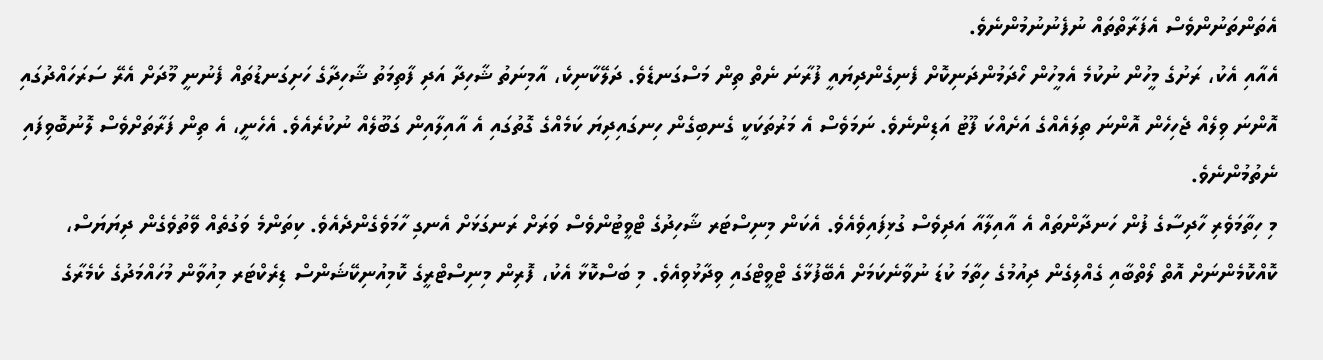އެތަންތަނުންވެސް އެފަރާތްތައް ނުފެނުނުމުންނެވެ.
އެއާއި އެކު، ރަށުގެ މީހުން ނުކުމެ އެމީހުން ހޯދަމުންދަނިކޮށް ފެނިގެންދިޔައީ ފުރާނަ ނެތް ތިން މަސްގަނޑެވެ. ދަލޭކާނިކެ، އާމިނަތު ޝާހިދާ އަދި ފާތިމަތު ޝާހިދާގެ ހަށިގަނޑުތައް ފެނުނީ މޫދަށް އެރޭ ސަރަހައްދުގައި އޮންނަ ވިލެއް ޖެހިހެން އޮންނަ ތިލައެއްގެ އަށެއްކަ ފޫޓު އަޑިންނެވެ. ނަމަވެސް އެ މަރުތަކަކީ ގެނބިގެން ހިނގައިދިޔަ ކަމެއްގެ ގޮތުގައި އެ އާއިލާއިން ގަބޫލެއް ނުކުރެއެވެ. އެހެނީ، އެ ތިން ފަރާތަށްވެސް ލޮނުބޮވިފައި ނެތުމުންނެވެ.
މި ހިތާމަވެރި ހާދިސާގެ ފުން ހަނދާންތައް އެ އާއިލާއާ އަދިވެސް ގުޅިފައިވެއެވެ. އެކަން މިނިސްޓަރ ޝާހިދުގެ ޓްވީޓުންވެސް ވަރަށް ރަނގަޅަށް އެނގި ހާމަވެގެންދެއެވެ. ކިތަންމެ ވަގުތެއް ވޭތުވެގެން ދިޔަޔަސް، ކޮއްކޮމެންނަށް އޮތް ލޯތްބާއި ގެއްލިގެން ދިއުމުގެ ހިތާމަ ކުޑަ ނުވާނެކަމަށް އެބޭފުޅާގެ ޓްވީޓްގައި ވިދާޅުވިއެވެ. މި ބަސްކޮޅާ އެކު، ފޮރިން މިނިސްޓްރީގެ ކޮމިއުނިކޭޝަންސް ޑިރެކްޓަރ މިއުވާން މުހައްމަދުގެ ކެމެރާގެ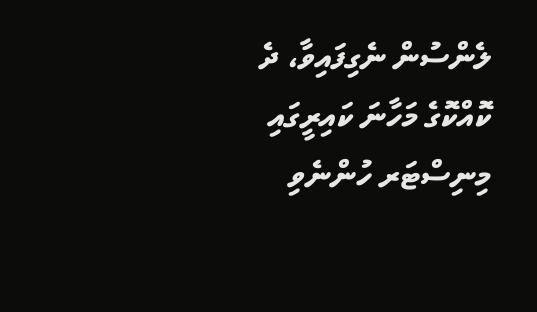ލެންސުން ނެގިފައިވާ، ދެ ކޮއްކޮގެ މަހާނަ ކައިރީގައި މިނިސްޓަރ ހުންނެވި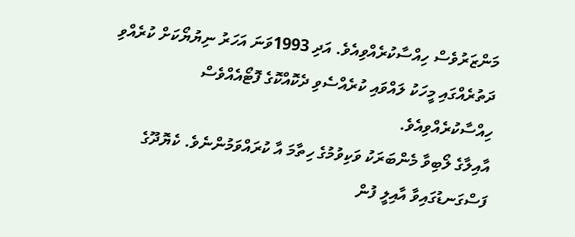މަންޒަރުވެސް ހިއްސާކުރެއްވިއެވެ. އަދި 1993ވަނަ އަހަރު ނިޔުޔޯކަށް ކުރެއްވި ދަތުރެއްގައި މީހަކު ލައްވައި ކުރެއްސެވި ދެކޮއްކޮގެ ފޮޓޯއެއްވެސް ހިއްސާކުރެއްވިއެވެ.
އާއިލާގެ ލޯބިވާ މެންބަރަކު ވަކިވުމުގެ ހިތާމަ އާ ކުރައްވަމުންނެވެ. ކެޔޮދޫގެ ފަސްގަނޑުގައިވާ އާއިލީ ފުން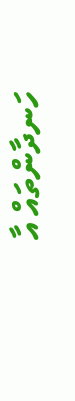ހަނދާންތައް އާ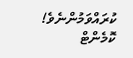ކުރައްވަމުންނެވެ!
ކޮމެންޓް